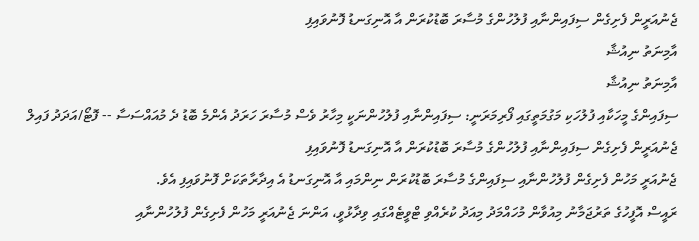ޖެނުއަރީން ފެށިގެން ސިފައިންނާއި ފުލުހުންގެ މުސާރަ ބޮޑުކުރަން އާ އޮނިގަނޑު ފޮނުވައިފި
އާމިނަތު ނިއުޝާ
އާމިނަތު ނިއުޝާ
ސިފައިންގެ މީހަކާއި ފުލުހަކި މަގުމަތީގައި ފޯރިމަރަނީ: ސިފައިންނާއި ފުލުހުންނަކީ މިހާރު ވެސް މުސާރަ ހަރަދު އެންމެ ބޮޑު ދެ މުއައްސަސާ -- ފޮޓޯ/އަދަދު ފައިލް
ޖެނުއަރީން ފެށިގެން ސިފައިންނާއި ފުލުހުންގެ މުސާރަ ބޮޑުކުރަން އާ އޮނިގަނޑު ފޮނުވައިފި
ޖެނުއަރީ މަހުން ފެށިގެން ފުލުހުންނާއި ސިފައިންގެ މުސާރަ ބޮޑުކުރަން ނިންމައި އާ އޮނިގަނޑު އެ އިދާރާތަކަށް ފޮނުވައިފި އެވެ.
ރައީސް އޮފީހުގެ ތަރުޖަމާނު މިއުވާން މުހައްމަދު މިއަދު ކުރެއްވި ޓްވީޓެއްގައި ވިދާޅުވީ، އަންނަ ޖެނުއަރީ މަހުން ފެށިގެން ފުލުހުންނާއި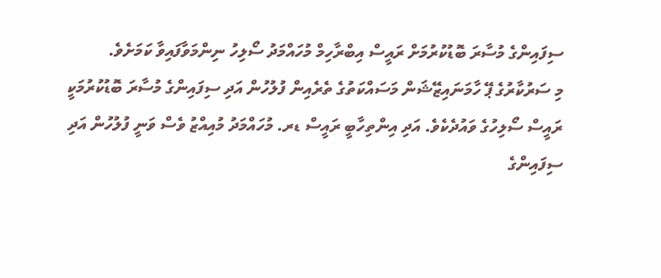ސިފައިންގެ މުސާރަ ބޮޑުކުރުމަށް ރައީސް އިބްރާހިމް މުހައްމަދު ސޯލިހު ނިންމަވާފައިވާ ކަމަށެވެ.
މި ސަރުކާރުގެ ޕޭ ހާމަނައިޒޭޝަން މަސައްކަތުގެ ތެރެއިން ފުލުހުން އަދި ސިފައިންގެ މުސާރަ ބޮޑުކުރުމަކީ ރައީސް ސޯލިހުގެ ވައުދެކެވެ. އަދި އިންތިހާބީ ރައީސް ޑރ. މުހައްމަދު މުއިއްޒު ވެސް ވަނީ ފުލުހުން އަދި ސިފައިންގެ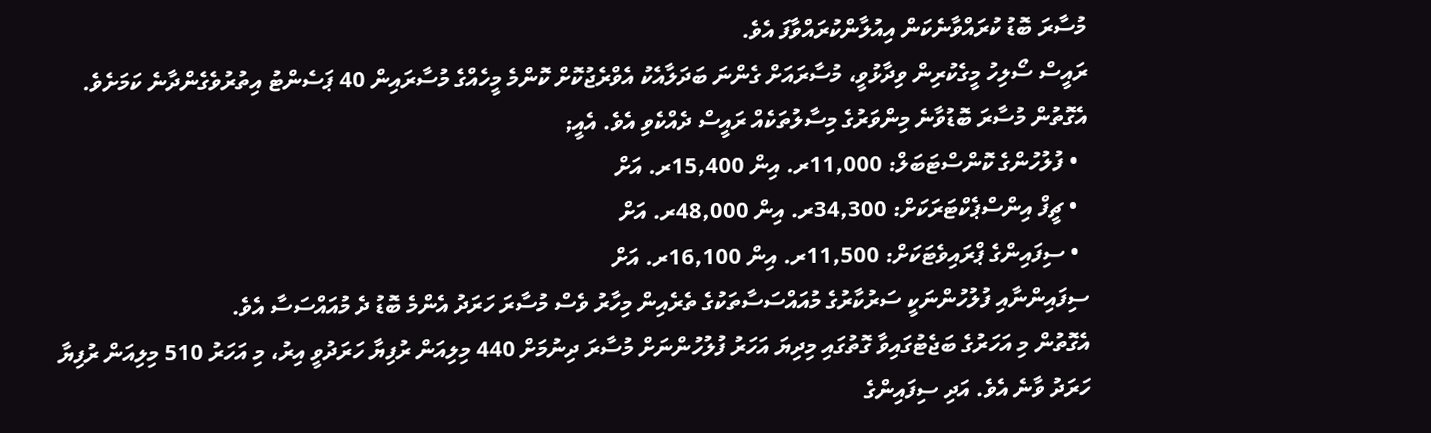މުސާރަ ބޮޑު ކުރައްވާނެކަން އިއުލާންކުރައްވާފަ އެވެ.
ރައީސް ސޯލިހު މީގެކުރިން ވިދާޅުވީ، މުސާރައަށް ގެންނަ ބަދަލާއެކު އެވްރެޖުކޮށް ކޮންމެ މީހެއްގެ މުސާރައިން 40 ޕަސެންޓު އިތުރުވެގެންދާނެ ކަމަށެވެ. އެގޮތުން މުސާރަ ބޮޑުވާނެ މިންވަރުގެ މިސާލުތަކެއް ރައީސް ދެއްކެވި އެވެ. އެއީ;
  • ފުލުހުންގެ ކޮންސްޓަބަލް: 11,000ރ. އިން 15,400ރ. އަށް
  • ޗީފް އިންސްޕެކްޓަރަކަށް: 34,300ރ. އިން 48,000ރ. އަށް
  • ސިފައިންގެ ޕްރައިވެޓަކަށް: 11,500ރ. އިން 16,100ރ. އަށް
ސިފައިންނާއި ފުލުހުންނަކީ ސަރުކާރުގެ މުއައްސަސާތަކުގެ ތެރެއިން މިހާރު ވެސް މުސާރަ ހަރަދު އެންމެ ބޮޑު ދެ މުއައްސަސާ އެވެ.
އެގޮތުން މި އަހަރުގެ ބަޖެޓުގައިވާ ގޮތުގައި މިދިޔަ އަހަރު ފުލުހުންނަށް މުސާރަ ދިނުމަށް 440 މިލިއަން ރުފިޔާ ހަރަދުވީ އިރު، މި އަހަރު 510 މިލިއަން ރުފިޔާ ހަރަދު ވާނެ އެވެ. އަދި ސިފައިންގެ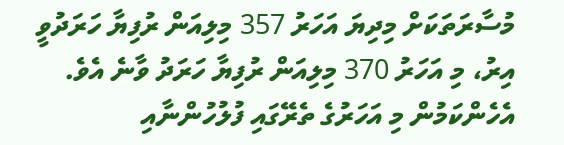މުސާރަތަކަށް މިދިޔަ އަހަރު 357 މިލިއަން ރުފިޔާ ހަރަދުވީ އިރު، މި އަހަރު 370 މިލިއަން ރުފިޔާ ހަރަދު ވާނެ އެވެ.
އެހެންކަމުން މި އަހަރުގެ ތެރޭގައި ފުލުހުންނާއި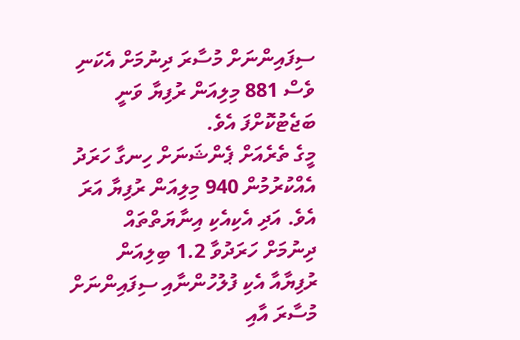ސިފައިންނަށް މުސާރަ ދިނުމަށް އެކަނި ވެސް 881 މިލިއަން ރުފިޔާ ވަނީ ބަޖެޓުކޮށްފަ އެވެ.
މީގެ ތެރެއަށް ޕެންޝަނަށް ހިނގާ ހަރަދު އެއްކުރުމުން 940 މިލިއަން ރުފިޔާ އަރަ އެވެ. އަދި އެކިއެކި އިނާޔަތްތައް ދިނުމަށް ހަރަދުވާ 1.2 ބިލިއަން ރުފިޔާއާ އެކި ފުލުހުންނާއި ސިފައިންނަށް މުސާރަ އާއި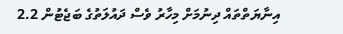އިނާޔަތްތައް ދިނުމަށް މިހާރު ވެސް ދައުލަތުގެ ބަޖެޓުން 2.2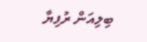ބިލިއަން ރުފިޔާ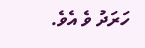ހަރަދު ވެ އެވެ.